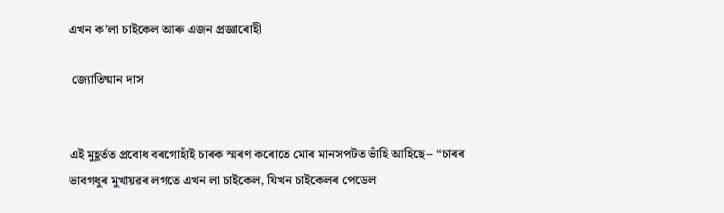এখন ক’লা চাইকেল আৰু এজন প্ৰজ্ঞাৰোহী

 জ্যোতিষ্মান দাস


এই মুহূৰ্তত প্ৰবোধ বৰগোহাঁই চাৰক স্মৰণ কৰোতে মোৰ মানসপটত ভাঁহি আহিছে-- “চাৰৰ ভাবগধুৰ মুখায়ৱৰ লগতে এখন লা চাইকেল, যিখন চাইকেলৰ পেডেল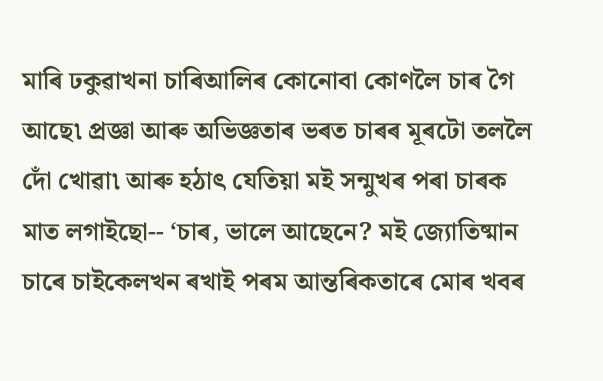মাৰি ঢকুৱাখনা চাৰিআলিৰ কোনোবা কোণলৈ চাৰ গৈ আছে৷ প্ৰজ্ঞা আৰু অভিজ্ঞতাৰ ভৰত চাৰৰ মূৰটো তললৈ দোঁ খোৱা৷ আৰু হঠাৎ যেতিয়া মই সন্মুখৰ পৰা চাৰক মাত লগাইছো-- ‘চাৰ, ভালে আছেনে? মই জ্যোতিষ্মান চাৰে চাইকেলখন ৰখাই পৰম আন্তৰিকতাৰে মোৰ খবৰ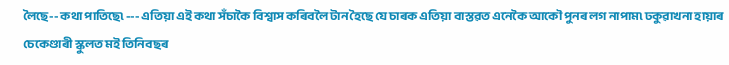লৈছে-- কথা পাতিছে৷ --- এতিয়া এই কথা সঁচাকৈ বিশ্বাস কৰিবলৈ টান হৈছে যে চাৰক এতিয়া বাস্তৱত এনেকৈ আকৌ পুনৰ লগ নাপাম৷ ঢকুৱাখনা হায়াৰ চেকেণ্ডাৰী স্কুলত মই তিনিবছৰ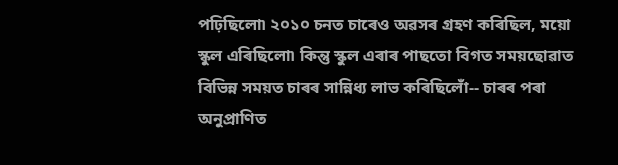পঢ়িছিলো৷ ২০১০ চনত চাৰেও অৱসৰ গ্ৰহণ কৰিছিল, ময়ো স্কুল এৰিছিলো৷ কিন্তু স্কুল এৰাৰ পাছতো বিগত সময়ছোৱাত বিভিন্ন সময়ত চাৰৰ সান্নিধ্য লাভ কৰিছিলোঁ-- চাৰৰ পৰা অনুপ্ৰাণিত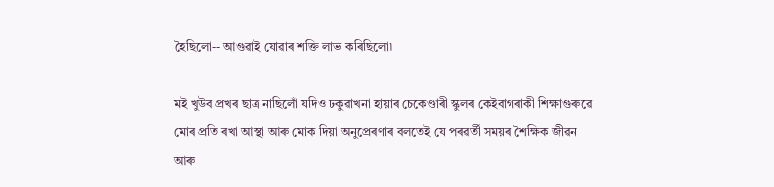হৈছিলো-- আগুৱাই যোৱাৰ শক্তি লাভ কৰিছিলো৷

মই খুউব প্ৰখৰ ছাত্ৰ নাছিলোঁ যদিও ঢকুৱাখনা হায়াৰ চেকেণ্ডাৰী স্কুলৰ কেইবাগৰাকী শিক্ষাগুৰুৱে মোৰ প্ৰতি ৰখা আস্থা আৰু মোক দিয়া অনুপ্ৰেৰণাৰ বলতেই যে পৰৱৰ্তী সময়ৰ শৈক্ষিক জীৱন আৰু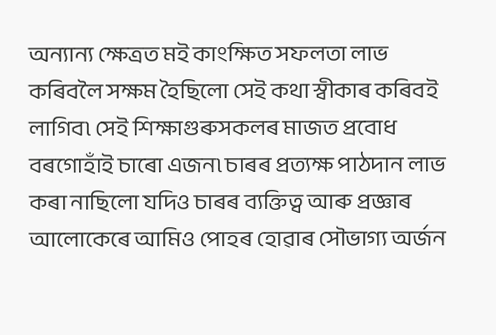অন্যান্য ক্ষেত্ৰত মই কাংক্ষিত সফলতা লাভ কৰিবলৈ সক্ষম হৈছিলো সেই কথা স্বীকাৰ কৰিবই লাগিব৷ সেই শিক্ষাগুৰুসকলৰ মাজত প্ৰবোধ বৰগোহাঁই চাৰো এজন৷ চাৰৰ প্ৰত্যক্ষ পাঠদান লাভ কৰা নাছিলো যদিও চাৰৰ ব্যক্তিত্ব আৰু প্ৰজ্ঞাৰ আলোকেৰে আমিও পোহৰ হোৱাৰ সৌভাগ্য অৰ্জন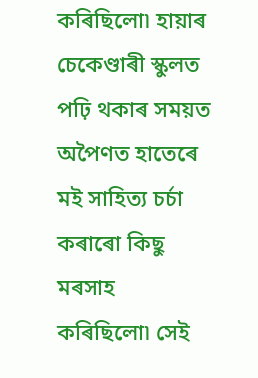কৰিছিলো৷ হায়াৰ চেকেণ্ডাৰী স্কুলত পঢ়ি থকাৰ সময়ত অপৈণত হাতেৰে মই সাহিত্য চৰ্চা কৰাৰো কিছু মৰসাহ কৰিছিলো৷ সেই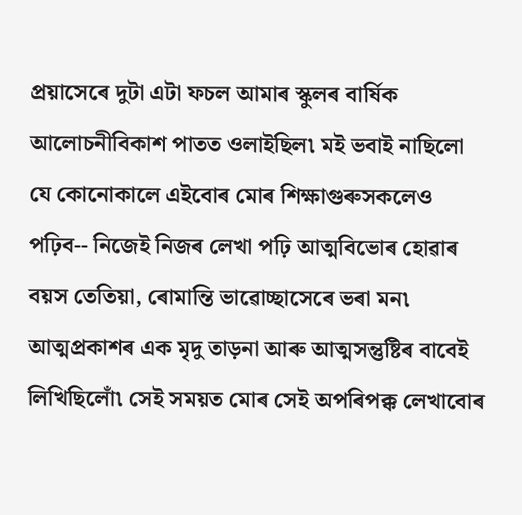প্ৰয়াসেৰে দুটা এটা ফচল আমাৰ স্কুলৰ বাৰ্ষিক আলোচনীবিকাশ পাতত ওলাইছিল৷ মই ভবাই নাছিলো  যে কোনোকালে এইবোৰ মোৰ শিক্ষাগুৰুসকলেও পঢ়িব-- নিজেই নিজৰ লেখা পঢ়ি আত্মবিভোৰ হোৱাৰ বয়স তেতিয়া, ৰোমান্তি ভাৱোচ্ছাসেৰে ভৰা মন৷ আত্মপ্ৰকাশৰ এক মৃদু তাড়না আৰু আত্মসন্তুষ্টিৰ বাবেই লিখিছিলোঁ৷ সেই সময়ত মোৰ সেই অপৰিপক্ক লেখাবোৰ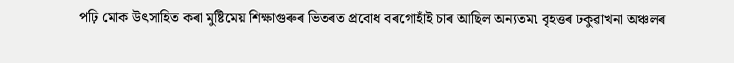পঢ়ি মোক উৎসাহিত কৰা মুষ্টিমেয় শিক্ষাগুৰুৰ ভিতৰত প্ৰবোধ বৰগোহাঁই চাৰ আছিল অন্যতম৷ বৃহত্তৰ ঢকুৱাখনা অঞ্চলৰ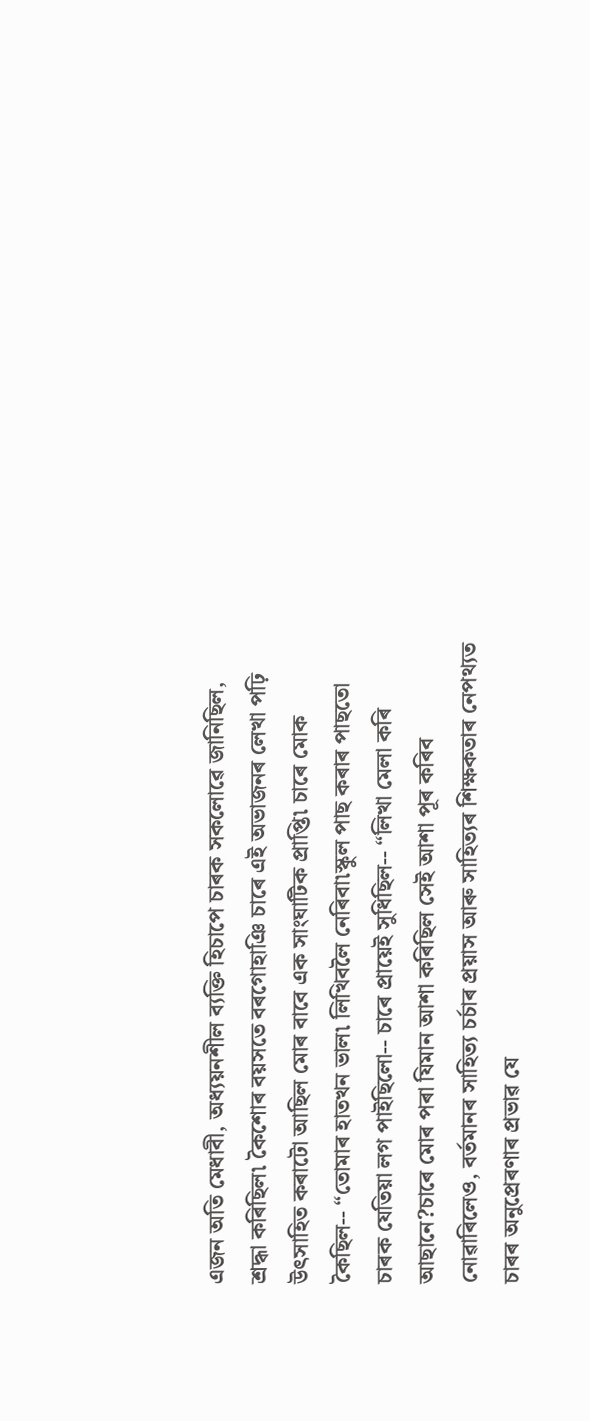এজন অতি মেধাবী, অধ্যয়নশীল ব্যক্তি হিচাপে চাৰক সকলোৱে জানিছিল, শ্ৰদ্ধা কৰিছিল৷ কৈশোৰ বয়সতে বৰগোহাঞি চাৰে এই অভাজনৰ লেখা পঢ়ি উৎসাহিত কৰাটো আছিল মোৰ বাবে এক সাংঘাটিক প্ৰাপ্তি৷ চাৰে মোক কৈছিল-- “তোমাৰ হাতখন ভাল৷ লিখিবলৈ নেৰিবা৷স্কুল পাছ কৰাৰ পাছতো চাৰক যেতিয়া লগ পাইছিলো-- চাৰে প্ৰায়েই সুধিছিল-- “লিখা মেলা কৰি আছানে?চাৰে মোৰ পৰা যিমান আশা কৰিছিল সেই আশা পূৰ কৰিব নোৱাৰিলেও, বৰ্তমানৰ সাহিত্য চৰ্চাৰ প্ৰয়াস আৰু সাহিত্যৰ শিক্ষকতাৰ নেপথ্যত চাৰৰ অনুপ্ৰেৰণাৰ প্ৰভাৱ যে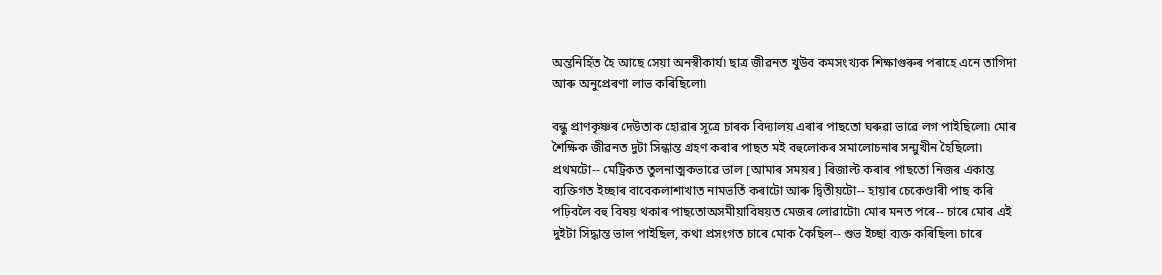অন্তনিৰ্হিত হৈ আছে সেয়া অনস্বীকাৰ্য৷ ছাত্ৰ জীৱনত খুউব কমসংখ্যক শিক্ষাগুৰুৰ পৰাহে এনে তাগিদা আৰু অনুপ্ৰেৰণা লাভ কৰিছিলো৷

বন্ধু প্ৰাণকৃষ্ণৰ দেউতাক হোৱাৰ সূত্ৰে চাৰক বিদ্যালয় এৰাৰ পাছতো ঘৰুৱা ভাৱে লগ পাইছিলো৷ মোৰ শৈক্ষিক জীৱনত দুটা সিন্ধান্ত গ্ৰহণ কৰাৰ পাছত মই বহুলোকৰ সমালোচনাৰ সন্মুখীন হৈছিলো৷ প্ৰথমটো-- মেট্ৰিকত তুলনাত্মকভাৱে ভাল [আমাৰ সময়ৰ] ৰিজাল্ট কৰাৰ পাছতো নিজৰ একান্ত ব্যক্তিগত ইচ্ছাৰ বাবেকলাশাখাত নামভৰ্তি কৰাটো আৰু দ্বিতীয়টো-- হায়াৰ চেকেণ্ডাৰী পাছ কৰি পঢ়িবলৈ বহু বিষয় থকাৰ পাছতোঅসমীয়াবিষয়ত মেজৰ লোৱাটো৷ মোৰ মনত পৰে-- চাৰে মোৰ এই দুইটা সিদ্ধান্ত ভাল পাইছিল, কথা প্ৰসংগত চাৰে মোক কৈছিল-- শুভ ইচ্ছা ব্যক্ত কৰিছিল৷ চাৰে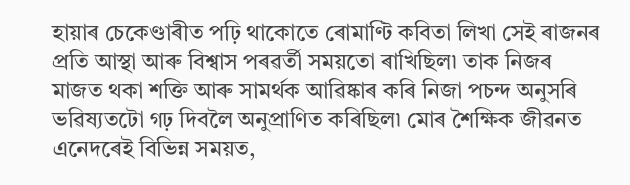হায়াৰ চেকেণ্ডাৰীত পঢ়ি থাকোতে ৰোমাণ্টি কবিতা লিখা সেই ৰাজনৰ প্ৰতি আস্থা আৰু বিশ্বাস পৰৱৰ্তী সময়তো ৰাখিছিল৷ তাক নিজৰ মাজত থকা শক্তি আৰু সামৰ্থক আৱিষ্কাৰ কৰি নিজা পচন্দ অনুসৰি ভৱিষ্যতটো গঢ় দিবলৈ অনুপ্ৰাণিত কৰিছিল৷ মোৰ শৈক্ষিক জীৱনত এনেদৰেই বিভিন্ন সময়ত,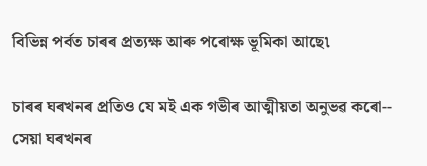বিভিন্ন পৰ্বত চাৰৰ প্ৰত্যক্ষ আৰু পৰোক্ষ ভূমিকা আছে৷

চাৰৰ ঘৰখনৰ প্ৰতিও যে মই এক গভীৰ আত্মীয়তা অনুভৱ কৰো-- সেয়া ঘৰখনৰ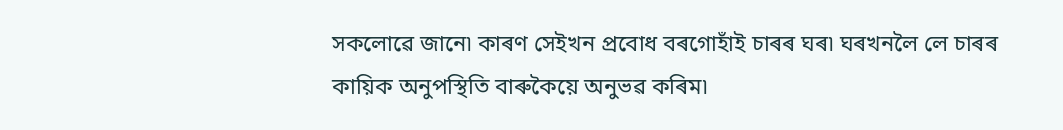সকলোৱে জানে৷ কাৰণ সেইখন প্ৰবোধ বৰগোহাঁই চাৰৰ ঘৰ৷ ঘৰখনলৈ লে চাৰৰ কায়িক অনুপস্থিতি বাৰুকৈয়ে অনুভৱ কৰিম৷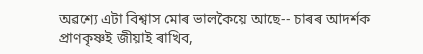অৱশ্যে এটা বিশ্বাস মোৰ ভালকৈয়ে আছে-- চাৰৰ আদৰ্শক প্ৰাণকৃষ্ণই জীয়াই ৰাখিব,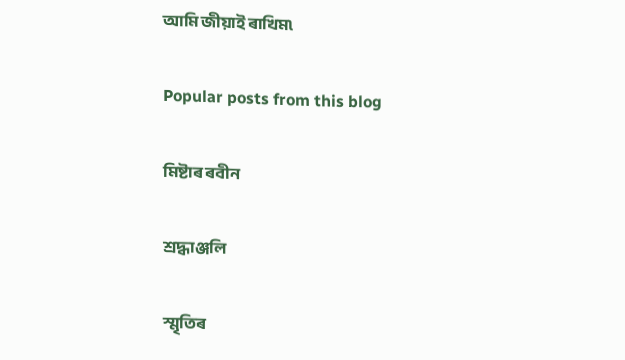আমি জীয়াই ৰাখিম৷

Popular posts from this blog

মিষ্টাৰ ৰবীন

শ্ৰদ্ধাঞ্জলি

স্মৃতিৰ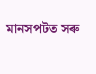মানসপটত সৰু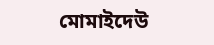মোমাইদেউ